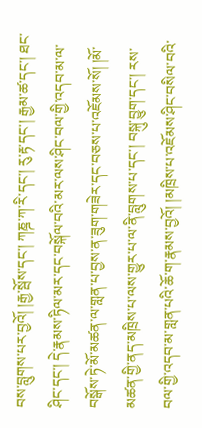བས་བླུགས་པར་བྱའོ། །རྒྱ་སྦོས་དང་། ཀཎྜ་ཀ་རི་དང་། རུ་རྟ་དང་། རྒྱམ་ཚ་དང་། ཐང་ཤིང་དང་། དེ་རྣམས་ཏིལ་མར་དང་བསྐོལ་བའི་མར་ལས་ཤིང་བལ་གྱི་འདབ་མ་ལ་བསྒོས་ཏེ་མོ་མཚན་ལ་གླན་པ་བྱས་ན་ཟུག་གཟེར་དང་བཅས་པ་འཇོམས་སོ། །མོ་མཚན་གྱི་ནད་མཁྲིས་པ་ལས་གྱུར་པ་ལ་ནི་བླུགས་པ་དང་། བསྐུ་བྱུག་དང་། རས་བལ་གྱི་འདབ་མ་གླན་པའི་ཆོ་ག་རྣམས་བྱའོ། །མཁྲིས་པ་འཇོམས་ཤིང་བསིལ་བའི་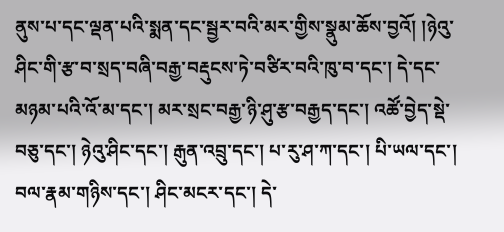ནུས་པ་དང་ལྡན་པའི་སྨན་དང་སྦྱར་བའི་མར་གྱིས་སྣུམ་ཆོས་བྱའོ། །ཉེའུ་ཤིང་གི་རྩ་བ་སྲད་བཞི་བརྒྱ་བརྡུངས་ཏེ་བཙིར་བའི་ཁུ་བ་དང་། དེ་དང་མཉམ་པའི་འོ་མ་དང་། མར་སྲང་བརྒྱ་ཉི་ཤུ་རྩ་བརྒྱད་དང་། འཚོ་བྱེད་སྡེ་བཅུ་དང་། ཉེའུ་ཤིང་དང་། རྒུན་འབྲུ་དང་། པ་རུ་ཤ་ཀ་དང་། པི་ཡལ་དང་། བལ་རྣམ་གཉིས་དང་། ཤིང་མངར་དང་། དེ་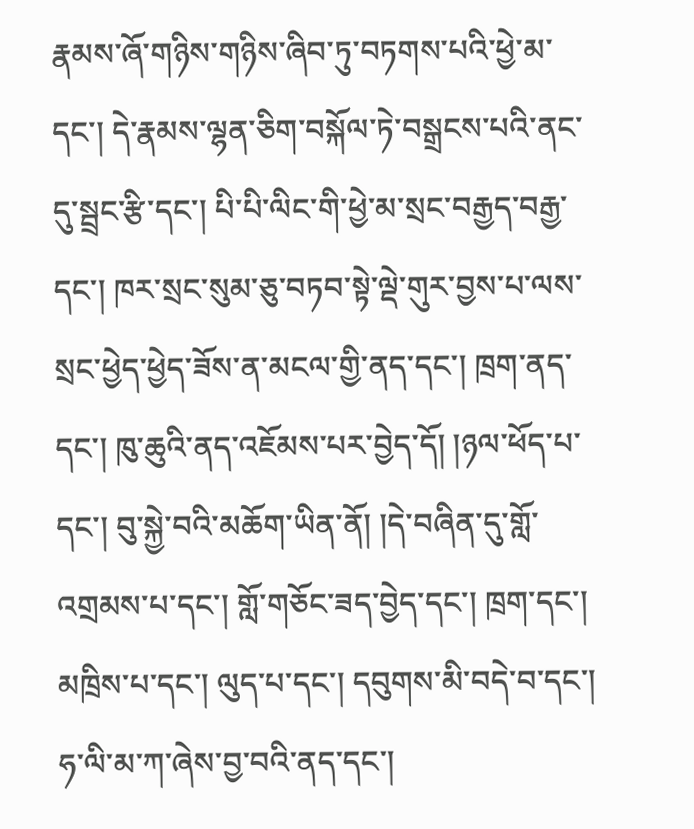རྣམས་ཞོ་གཉིས་གཉིས་ཞིབ་ཏུ་བཏགས་པའི་ཕྱེ་མ་དང་། དེ་རྣམས་ལྷན་ཅིག་བསྐོལ་ཏེ་བསྒྲངས་པའི་ནང་དུ་སྦྲང་རྩི་དང་། པི་པི་ལིང་གི་ཕྱེ་མ་སྲང་བརྒྱད་བརྒྱ་དང་། ཁར་སྲང་སུམ་ཅུ་བཏབ་སྟེ་ལྡེ་གུར་བྱས་པ་ལས་སྲང་ཕྱེད་ཕྱེད་ཟོས་ན་མངལ་གྱི་ནད་དང་། ཁྲག་ནད་དང་། ཁུ་ཆུའི་ནད་འཇོམས་པར་བྱེད་དོ། །ཉལ་ཕོད་པ་དང་། བུ་སྐྱེ་བའི་མཆོག་ཡིན་ནོ། །དེ་བཞིན་དུ་གློ་འགྲམས་པ་དང་། གློ་གཅོང་ཟད་བྱེད་དང་། ཁྲག་དང་། མཁྲིས་པ་དང་། ལུད་པ་དང་། དབུགས་མི་བདེ་བ་དང་། ཧ་ལི་མ་ཀ་ཞེས་བྱ་བའི་ནད་དང་།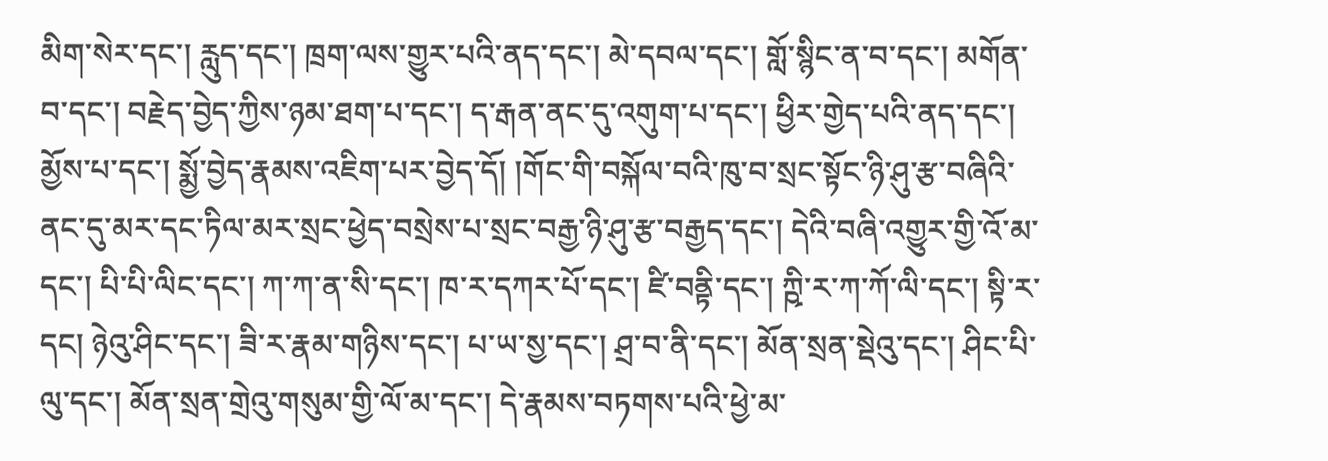མིག་སེར་དང་། རླུད་དང་། ཁྲག་ལས་གྱུར་པའི་ནད་དང་། མེ་དབལ་དང་། གློ་སྙིང་ན་བ་དང་། མགོན་བ་དང་། བརྗེད་བྱེད་ཀྱིས་ཉམ་ཐག་པ་དང་། ད་རྒན་ནང་དུ་འགུག་པ་དང་། ཕྱིར་གྱེད་པའི་ནད་དང་། མྱོས་པ་དང་། སྨྱོ་བྱེད་རྣམས་འཇིག་པར་བྱེད་དོ། །གོང་གི་བསྐོལ་བའི་ཁུ་བ་སྲང་སྟོང་ཉི་ཤུ་རྩ་བཞིའི་ནང་དུ་མར་དང་ཏིལ་མར་སྲང་ཕྱེད་བསྲེས་པ་སྲང་བརྒྱ་ཉི་ཤུ་རྩ་བརྒྱད་དང་། དེའི་བཞི་འགྱུར་གྱི་འོ་མ་དང་། པི་པི་ལིང་དང་། ཀ་ཀ་ན་སི་དང་། ཁ་ར་དཀར་པོ་དང་། ཛི་བནྟི་དང་། ཀྵི་ར་ཀ་ཀོ་ལི་དང་། སྟི་ར་
དང། ཉེའུ་ཤིང་དང་། ཟི་ར་རྣམ་གཉིས་དང་། པ་ཡ་སྱ་དང་། ཤྲ་བ་ནི་དང་། མོན་སྲན་སྡེའུ་དང་། ཤིང་པི་ལུ་དང་། མོན་སྲན་གྲེའུ་གསུམ་གྱི་ལོ་མ་དང་། དེ་རྣམས་བཏགས་པའི་ཕྱེ་མ་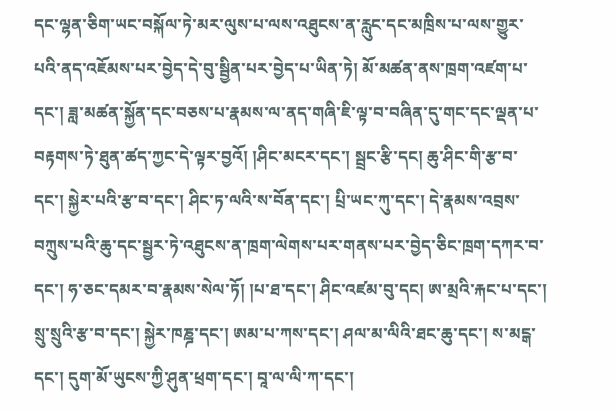དང་ལྷན་ཅིག་ཡང་བསྐོལ་ཏེ་མར་ལུས་པ་ལས་འཐུངས་ན་རླུང་དང་མཁྲིས་པ་ལས་གྱུར་པའི་ནད་འཇོམས་པར་བྱེད་དེ་བུ་སྦྱིན་པར་བྱེད་པ་ཡིན་ཏེ། མོ་མཚན་ནས་ཁྲག་འཛག་པ་དང་། ཟླ་མཚན་སྐྱོན་དང་བཅས་པ་རྣམས་ལ་ནད་གཞི་ཇི་ལྟ་བ་བཞིན་དུ་གང་དང་ལྡན་པ་བརྟགས་ཏེ་ཐུན་ཚད་ཀྱང་དེ་ལྟར་བྱའོ། །ཤིང་མངར་དང་། སྦྲང་རྩི་དང། ཆུ་ཤིང་གི་རྩ་བ་དང་། སྐྱེར་པའི་རྩ་བ་དང་། ཤིང་ཏ་ལའི་ས་བོན་དང་། པྲི་ཡང་ཀུ་དང་། དེ་རྣམས་འབྲས་བཀྲུས་པའི་ཆུ་དང་སྦྱར་ཏེ་འཐུངས་ན་ཁྲག་ལེགས་པར་གནས་པར་བྱེད་ཅིང་ཁྲག་དཀར་བ་དང་། ཧ་ཅང་དམར་བ་རྣམས་སེལ་ཏོ། །པ་ཐ་དང་། ཤིང་འཛམ་བུ་དང། ཨ་མྲའི་རྐང་པ་དང་། སྲུ་སྲུའི་རྩ་བ་དང་། སྐྱེར་ཁཎྜ་དང་། ཨམ་པ་ཀས་དང་། ཤལ་མ་ལིའི་ཐང་ཆུ་དང་། ས་མངྒ་དང་། དུག་མོ་ཡུངས་ཀྱི་ཤུན་ཕྲག་དང་། བཱ་ལ་ལི་ཀ་དང་།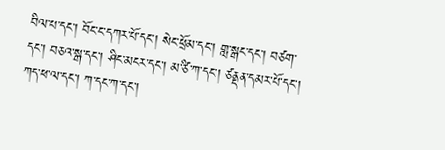བིལ་པ་དང་། བོང་ང་དཀར་པོ་དང་། སེང་ཕྲོམ་དང་། གླ་སྒང་དང་། བཙག་དང་། བཅའ་སྒ་དང་། ཤིང་མངར་དང་། མ་ཙི་ཀ་དང་། ཙནྡན་དམར་པོ་དང་། ཀད་ཕ་ལ་དང་། ཀ་དང་ཀ་དང་།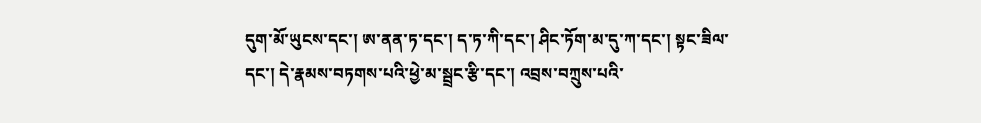དུག་མོ་ཡུངས་དང་། ཨ་ནན་ཏ་དང་། ད་ཏ་ཀི་དང་། ཤིང་ཏོག་མ་དུ་ཀ་དང་། སྟང་ཟིལ་དང་། དེ་རྣམས་བཏགས་པའི་ཕྱེ་མ་སྦྲང་རྩི་དང་། འབྲས་བཀྲུས་པའི་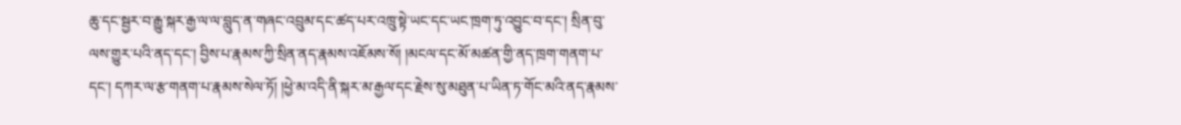ཆུ་དང་སྦྱར་བ་རྒྱུ་སྐར་རྒྱ་ལ་ལ་བླུད་ན་གཞང་འབྲུམ་དང་ཚད་པར་འཁྲུ་སྟེ་ཡང་དང་ཡང་ཁྲག་ཏུ་འབྱུང་བ་དང་། སྲིན་བུ་ལས་གྱུར་པའི་ནད་དང་། བྱིས་པ་རྣམས་ཀྱི་སྲིན་ནད་རྣམས་འཇོམས་སོ། །མངལ་དང་མོ་མཚན་གྱི་ནད་ཁྲག་གནག་པ་དང་། དཀར་ལ་རྩ་གནག་པ་རྣམས་སེལ་ཏོ། །ཕྱེ་མ་འདི་ནི་སྐར་མ་རྒྱལ་དང་རྗེས་སུ་མཐུན་པ་ཡིན་ཏ་གོང་མའི་ནད་རྣམས་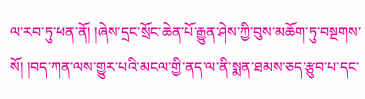ལ་རབ་ཏུ་ཕན་ནོ། །ཞེས་དྲང་སྲོང་ཆེན་པོ་རྒྱུན་ཤེས་ཀྱི་བུས་མཆོག་ཏུ་བསྔགས་སོ། །བད་ཀན་ལས་གྱུར་པའི་མངལ་གྱི་ནད་ལ་ནི་སྨན་ཐམས་ཅད་རྩུབ་པ་དང་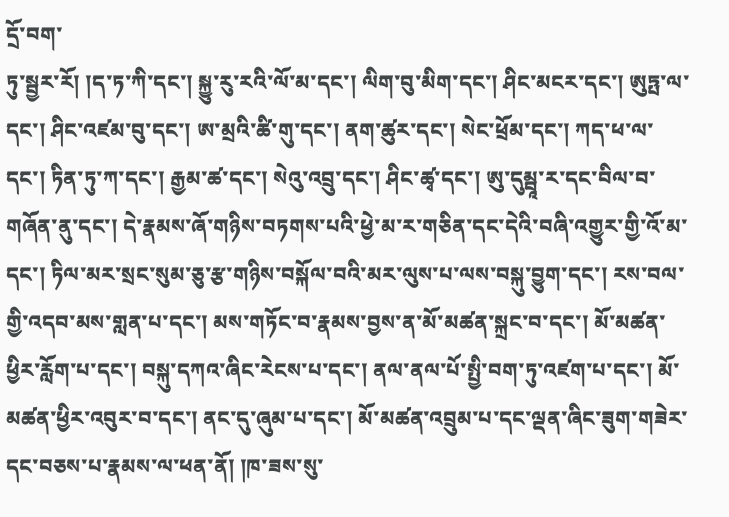དྲོ་བག་
ཏུ་སྦྱར་རོ། །ད་ཏ་ཀི་དང་། སྐྱུ་རུ་རའི་ལོ་མ་དང་། ལིག་བུ་མིག་དང་། ཤིང་མངར་དང་། ཨུཏྤ་ལ་དང་། ཤིང་འཛམ་བུ་དང་། ཨ་མྲའི་ཚི་གུ་དང་། ནག་ཚུར་དང་། སེང་ཕྲོམ་དང་། ཀད་ཕ་ལ་དང་། ཏིན་ཏུ་ཀ་དང་། རྒྱམ་ཚ་དང་། སེའུ་འབྲུ་དང་། ཤིང་ཚྭ་དང་། ཨུ་དུམྦཱ་ར་དང་བིལ་བ་གཞོན་ནུ་དང་། དེ་རྣམས་ཞོ་གཉིས་བཏགས་པའི་ཕྱེ་མ་ར་གཅིན་དང་དེའི་བཞི་འགྱུར་གྱི་འོ་མ་དང་། ཏིལ་མར་སྲང་སུམ་ཅུ་རྩ་གཉིས་བསྐོལ་བའི་མར་ལུས་པ་ལས་བསྐུ་བྱུག་དང་། རས་བལ་གྱི་འདབ་མས་གླན་པ་དང་། མས་གཏོང་བ་རྣམས་བྱས་ན་མོ་མཚན་སྐྲང་བ་དང་། མོ་མཚན་ཕྱིར་རློག་པ་དང་། བསྐུ་དཀའ་ཞིང་རེངས་པ་དང་། ནལ་ནལ་པོ་སྤྱི་བག་ཏུ་འཛག་པ་དང་། མོ་མཚན་ཕྱིར་འབུར་བ་དང་། ནང་དུ་ཞུམ་པ་དང་། མོ་མཚན་འབྲུམ་པ་དང་ལྡན་ཞིང་ཟུག་གཟེར་དང་བཅས་པ་རྣམས་ལ་ཕན་ནོ། །ཁ་ཟས་སུ་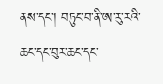ནས་དང་། བཏུང་བ་ནི་ཨ་རུ་རའི་ཆང་དང་བུར་ཆང་དང་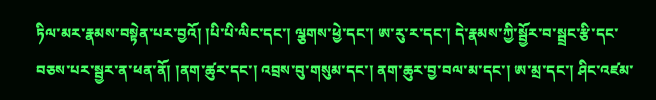ཏིལ་མར་རྣམས་བསྟེན་པར་བྱའོ། །པི་པི་ལིང་དང་། ལྕགས་ཕྱེ་དང་། ཨ་རུ་ར་དང་། དེ་རྣམས་ཀྱི་སྦྱོར་བ་སྦྲང་རྩི་དང་བཅས་པར་སྦྱར་ན་ཕན་ནོ། །ནག་ཚུར་དང་། འབྲས་བུ་གསུམ་དང་། ནག་ཆུར་བྱ་བལ་མ་དང་། ཨ་མྲ་དང་། ཤིང་འཛམ་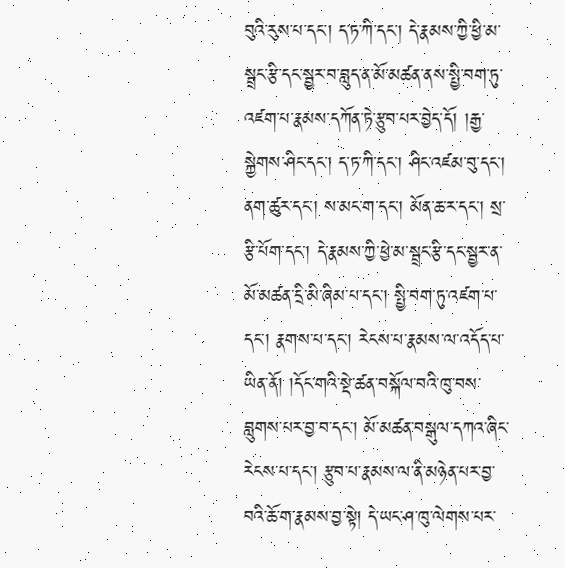བུའི་རུས་པ་དང་། ད་ཏ་ཀི་དང་། དེ་རྣམས་ཀྱི་ཕྱི་མ་སྦྲང་རྩི་དང་སྦྱར་བ་བླུད་ན་མོ་མཚན་ནས་སྤྱི་བག་ཏུ་འཛག་པ་རྣམས་དཀོན་ཏེ་རྩུབ་པར་བྱེད་དོ། །རྒྱ་སྐྱེགས་ཤིང་དང་། ད་ཏ་ཀི་དང་། ཤིང་འཛམ་བུ་དང་། ནག་ཚུར་དང་། ས་མང་ག་དང་། མོན་ཆ་ར་དང་། སྲ་རྩི་པོག་དང་། དེ་རྣམས་ཀྱི་ཕྱེ་མ་སྦྲང་རྩི་དང་སྦྱར་ན་མོ་མཚན་དྲི་མི་ཞིམ་པ་དང་། སྤྱི་བག་ཏུ་འཛག་པ་དང་། རྣགས་པ་དང་། རེངས་པ་རྣམས་ལ་འདོད་པ་ཡིན་ནོ། །དོང་གའི་སྡེ་ཚན་བསྐོལ་བའི་ཁུ་བས་བླུགས་པར་བྱ་བ་དང་། མོ་མཚན་བསྒུལ་དཀའ་ཞིང་རེངས་པ་དང་། རྩུབ་པ་རྣམས་ལ་ནི་མཉེན་པར་བྱ་བའི་ཆོ་ག་རྣམས་བྱ་སྟེ། དེ་ཡང་ཤ་ཁུ་ལེགས་པར་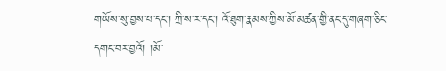གཡོས་སུ་བྱས་པ་དང་། ཀྲི་ས་ར་དང་། འོ་ཐུག་རྣམས་ཀྱིས་མོ་མཚན་གྱི་ནང་དུ་གཞག་ཅིང་
དགང་བར་བྱའོ། །མོ་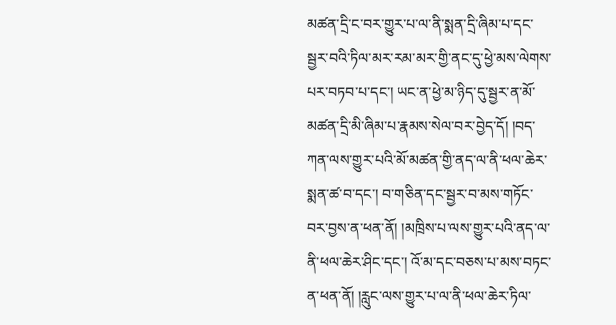མཚན་དྲི་ང་བར་གྱུར་པ་ལ་ནི་སྨན་དྲི་ཞིམ་པ་དང་སྦྱར་བའི་ཏིལ་མར་རམ་མར་གྱི་ནང་དུ་ཕྱེ་མས་ལེགས་པར་བཏབ་པ་དང་། ཡང་ན་ཕྱེ་མ་ཉིད་དུ་སྦྱར་ན་མོ་མཚན་དྲི་མི་ཞིམ་པ་རྣམས་སེལ་བར་བྱེད་དོ། །བད་ཀན་ལས་གྱུར་པའི་མོ་མཚན་གྱི་ནད་ལ་ནི་ཕལ་ཆེར་སྨན་ཚ་བ་དང་། བ་གཅིན་དང་སྦྱར་བ་མས་གཏོང་བར་བྱས་ན་ཕན་ནོ། །མཁྲིས་པ་ལས་གྱུར་པའི་ནད་ལ་ནི་ཕལ་ཆེར་ཤིང་དང་། འོ་མ་དང་བཅས་པ་མས་བཏང་ན་ཕན་ནོ། །རླུང་ལས་གྱུར་པ་ལ་ནི་ཕལ་ཆེར་ཏིལ་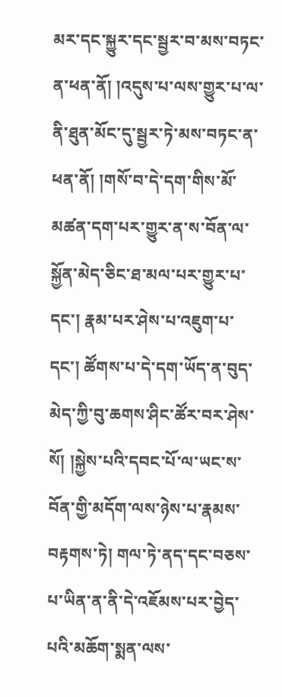མར་དང་སྐྱུར་དང་སྦྱར་བ་མས་བཏང་ན་ཕན་ནོ། །འདུས་པ་ལས་གྱུར་པ་ལ་ནི་ཐུན་མོང་དུ་སྦྱར་ཏེ་མས་བཏང་ན་ཕན་ནོ། །གསོ་བ་དེ་དག་གིས་མོ་མཚན་དག་པར་གྱུར་ན་ས་བོན་ལ་སྐྱོན་མེད་ཅིང་ཐ་མལ་པར་གྱུར་པ་དང་། རྣམ་པར་ཤེས་པ་འཇུག་པ་དང་། ཚོགས་པ་དེ་དག་ཡོད་ན་བུད་མེད་ཀྱི་བུ་ཆགས་ཤིང་ཚོར་བར་ཤེས་སོ། །སྐྱེས་པའི་དབང་པོ་ལ་ཡང་ས་བོན་གྱི་མདོག་ལས་ཉེས་པ་རྣམས་བརྟགས་ཏེ། གལ་ཏེ་ནད་དང་བཅས་པ་ཡིན་ན་ནི་དེ་འཇོམས་པར་བྱེད་པའི་མཆོག་སྨན་ལས་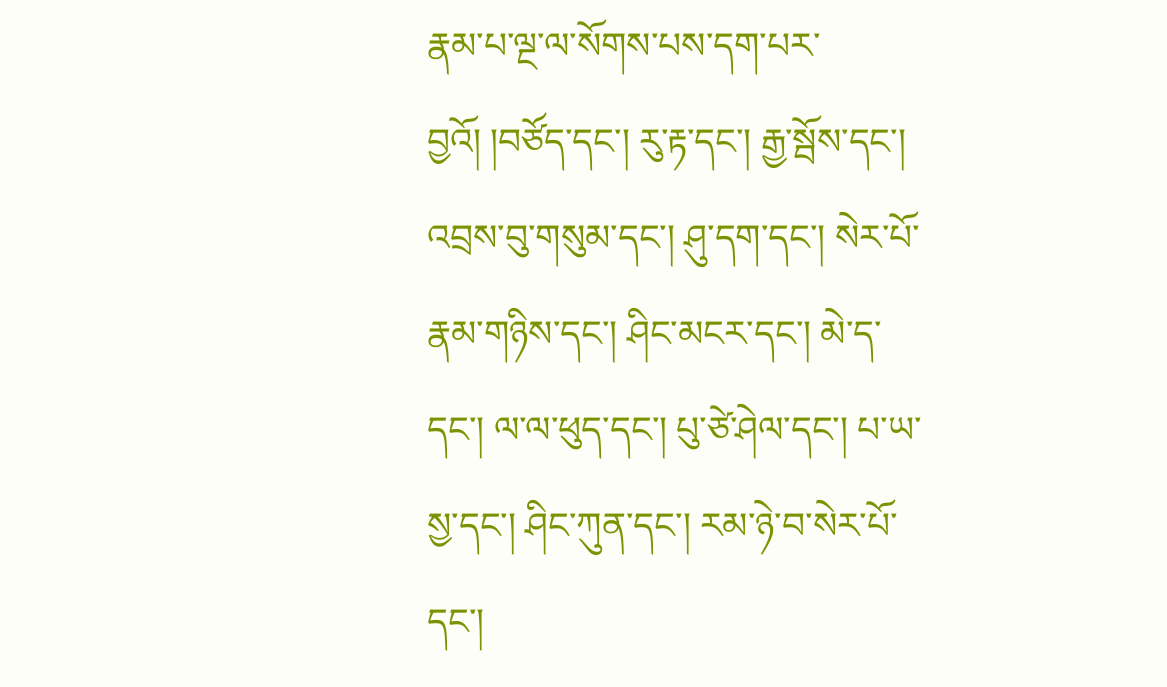རྣམ་པ་ལྔ་ལ་སོགས་པས་དག་པར་བྱའོ། །བཙོད་དང་། རུ་རྟ་དང་། རྒྱ་སྦོས་དང་། འབྲས་བུ་གསུམ་དང་། ཤུ་དག་དང་། སེར་པོ་རྣམ་གཉིས་དང་། ཤིང་མངར་དང་། མེ་ད་དང་། ལ་ལ་ཕུད་དང་། པུ་ཙེ་ཤེལ་དང་། པ་ཡ་སྱ་དང་། ཤིང་ཀུན་དང་། རམ་ཉེ་བ་སེར་པོ་དང་།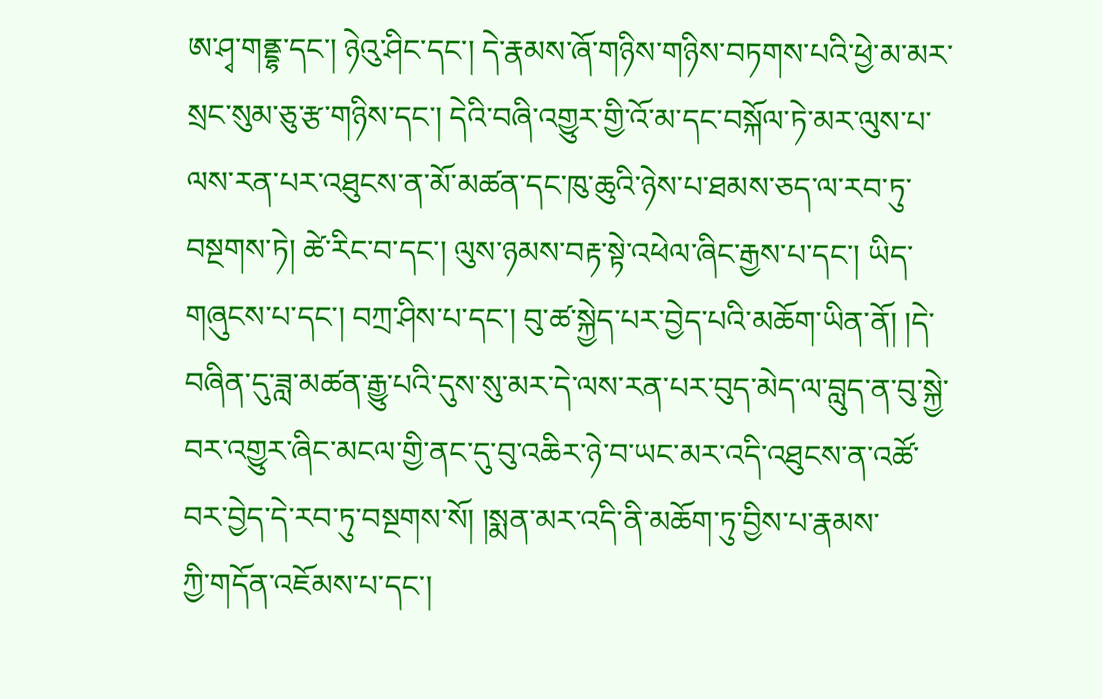ཨ་ཤྭ་གནྡྷ་དང་། ཉེའུ་ཤིང་དང་། དེ་རྣམས་ཞོ་གཉིས་གཉིས་བཏགས་པའི་ཕྱེ་མ་མར་སྲང་སུམ་ཅུ་རྩ་གཉིས་དང་། དེའི་བཞི་འགྱུར་གྱི་འོ་མ་དང་བསྐོལ་ཏེ་མར་ལུས་པ་ལས་རན་པར་འཐུངས་ན་མོ་མཚན་དང་ཁུ་ཆུའི་ཉེས་པ་ཐམས་ཅད་ལ་རབ་ཏུ་བསྔགས་ཏེ། ཚེ་རིང་བ་དང་། ལུས་ཉམས་བརྟ་སྟེ་འཕེལ་ཞིང་རྒྱས་པ་དང་། ཡིད་གཞུངས་པ་དང་། བཀྲ་ཤིས་པ་དང་། བུ་ཚ་སྐྱེད་པར་བྱེད་པའི་མཆོག་ཡིན་ནོ། །དེ་བཞིན་དུ་ཟླ་མཚན་རྒྱུ་པའི་དུས་སུ་མར་དེ་ལས་རན་པར་བུད་མེད་ལ་བླུད་ན་བུ་སྐྱེ་བར་འགྱུར་ཞིང་མངལ་གྱི་ནང་དུ་བུ་འཆིར་ཉེ་བ་ཡང་མར་འདི་འཐུངས་ན་འཚོ་བར་བྱེད་དེ་རབ་ཏུ་བསྔགས་སོ། །སྨན་མར་འདི་ནི་མཆོག་ཏུ་བྱིས་པ་རྣམས་
ཀྱི་གདོན་འཇོམས་པ་དང་།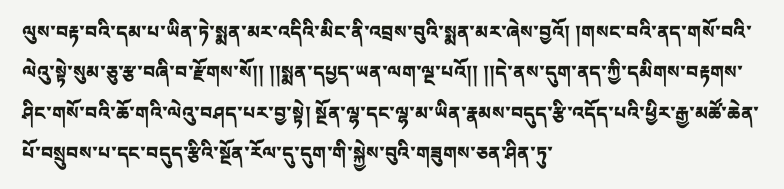ལུས་བརྟ་བའི་དམ་པ་ཡིན་ཏེ་སྨན་མར་འདིའི་མིང་ནི་འབྲས་བུའི་སྨན་མར་ཞེས་བྱའོ། །གསང་བའི་ནད་གསོ་བའི་ལེའུ་སྟེ་སུམ་ཅུ་རྩ་བཞི་བ་རྫོགས་སོ།། །།སྨན་དཔྱད་ཡན་ལག་ལྔ་པའོ།། །།དེ་ནས་དུག་ནད་ཀྱི་དམིགས་བརྟགས་ཤིང་གསོ་བའི་ཆོ་གའི་ལེའུ་བཤད་པར་བྱ་སྟེ། སྔོན་ལྷ་དང་ལྷ་མ་ཡིན་རྣམས་བདུད་རྩི་འདོད་པའི་ཕྱིར་རྒྱ་མཚོ་ཆེན་པོ་བསྲུབས་པ་དང་བདུད་རྩིའི་སྔོན་རོལ་དུ་དུག་གི་སྐྱེས་བུའི་གཟུགས་ཅན་ཤིན་ཏུ་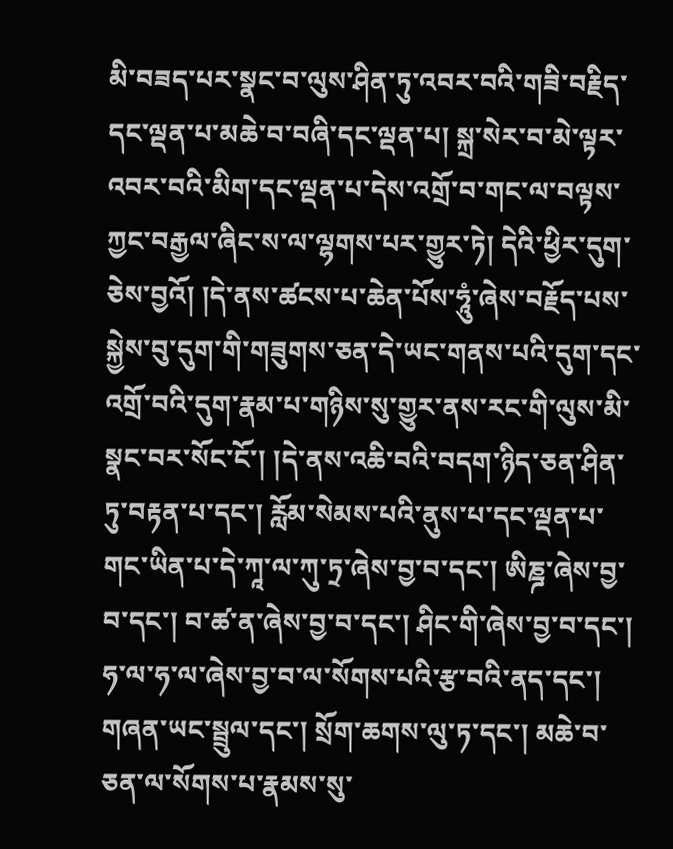མི་བཟད་པར་སྣང་བ་ལུས་ཤིན་ཏུ་འབར་བའི་གཟི་བརྗིད་དང་ལྡན་པ་མཆེ་བ་བཞི་དང་ལྡན་པ། སྐྲ་སེར་བ་མེ་ལྟར་འབར་བའི་མིག་དང་ལྡན་པ་དེས་འགྲོ་བ་གང་ལ་བལྟས་ཀྱང་བརྒྱལ་ཞིང་ས་ལ་ལྷགས་པར་གྱུར་ཏེ། དེའི་ཕྱིར་དུག་ཅེས་བྱའོ། །དེ་ནས་ཚངས་པ་ཆེན་པོས་ཧཱུཾ་ཞེས་བརྗོད་པས་སྐྱེས་བུ་དུག་གི་གཟུགས་ཅན་དེ་ཡང་གནས་པའི་དུག་དང་འགྲོ་བའི་དུག་རྣམ་པ་གཉིས་སུ་གྱུར་ནས་རང་གི་ལུས་མི་སྣང་བར་སོང་ངོ་། །དེ་ནས་འཆི་བའི་བདག་ཉིད་ཅན་ཤིན་ཏུ་བརྟན་པ་དང་། རློམ་སེམས་པའི་ནུས་པ་དང་ལྡན་པ་གང་ཡིན་པ་དེ་ཀཱ་ལ་ཀུ་ཏྲ་ཞེས་བྱ་བ་དང་། ཨིཎྜ་ཞེས་བྱ་བ་དང་། བ་ཚ་ན་ཞེས་བྱ་བ་དང་། ཤིང་གི་ཞེས་བྱ་བ་དང་། ཧ་ལ་ཧ་ལ་ཞེས་བྱ་བ་ལ་སོགས་པའི་རྩ་བའི་ནད་དང་། གཞན་ཡང་སྦྲུལ་དང་། སྲོག་ཆགས་ལུ་ཏ་དང་། མཆེ་བ་ཅན་ལ་སོགས་པ་རྣམས་སུ་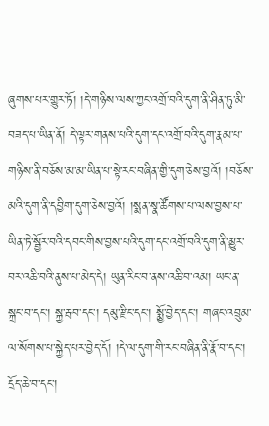ཞུགས་པར་གྱུར་ཏོ། །དེ་གཉིས་ལས་ཀྱང་འགྲོ་བའི་དུག་ནི་ཤིན་ཏུ་མི་བཟད་པ་ཡིན་ནོ། དེ་ལྟར་གནས་པའི་དུག་དང་འགྲོ་བའི་དུག་རྣམ་པ་གཉིས་ནི་བཅོས་མ་མ་ཡིན་པ་སྟེ་རང་བཞིན་གྱི་དུག་ཅེས་བྱའོ། །བཅོས་མའི་དུག་ནི་དབྱིག་དུག་ཅེས་བྱའོ། །སྨན་སྣ་ཚོགས་པ་ལས་བྱས་པ་ཡིན་ཏེ་སྦྱོར་བའི་དབང་གིས་བྱས་པའི་དུག་དང་འགྲོ་བའི་དུག་ནི་མྱུར་བར་འཆི་བའི་ནུས་པ་མེད་དེ། ཡུན་རིང་བ་ནས་འཆི་བ་འམ། ཡང་ན་སྐྲང་བ་དང་། སྐྱ་རྦབ་དང་། དམུ་རྫིང་དང་། སྨྱོ་བྱེད་དང་། གཞང་འབྲུམ་ལ་སོགས་པ་སྐྱེད་པར་བྱེད་དོ། །དེ་ལ་དུག་གི་རང་བཞིན་ནི་རྣོ་བ་དང་། དྲོད་ཆེ་བ་དང་།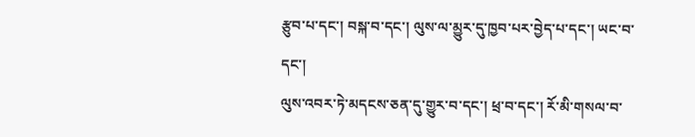རྩུབ་པ་དང་། བསྐ་བ་དང་། ལུས་ལ་མྱུར་དུ་ཁྱབ་པར་བྱེད་པ་དང་། ཡང་བ་དང་།
ལུས་འབར་ཏེ་མདངས་ཅན་དུ་གྱུར་བ་དང་། ཕྲ་བ་དང་། རོ་མི་གསལ་བ་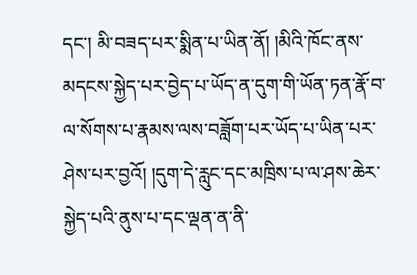དང་། མི་བཟད་པར་སྨིན་པ་ཡིན་ནོ། །མིའི་ཁོང་ནས་མདངས་སྐྱེད་པར་བྱེད་པ་ཡོད་ན་དུག་གི་ཡོན་ཏན་རྣོ་བ་ལ་སོགས་པ་རྣམས་ལས་བཟློག་པར་ཡོད་པ་ཡིན་པར་ཤེས་པར་བྱའོ། །དུག་དེ་རླུང་དང་མཁྲིས་པ་ལ་ཤས་ཆེར་སྐྱེད་པའི་ནུས་པ་དང་ལྡན་ན་ནི་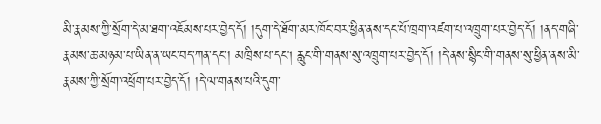མི་རྣམས་ཀྱི་སྲོག་དེ་མ་ཐག་འཇོམས་པར་བྱེད་དོ། །དུག་དེ་ཐོག་མར་ཁོང་བར་ཕྱིན་ནས་དང་པོ་ཁྲག་འཛག་པ་འཁྲུག་པར་བྱེད་དོ། །ནད་གཞི་རྣམས་ཆ་མཉམ་པ་ཡིན་ན་ཡང་བད་ཀན་དང་། མཁྲིས་པ་དང། རླུང་གི་གནས་སུ་འཁྲུག་པར་བྱེད་དོ། །དེ་ནས་སྙིང་གི་གནས་སུ་ཕྱིན་ནས་མི་རྣམས་ཀྱི་སྲོག་འཕྲོག་པར་བྱེད་དོ། །དེ་ལ་གནས་པའི་དུག་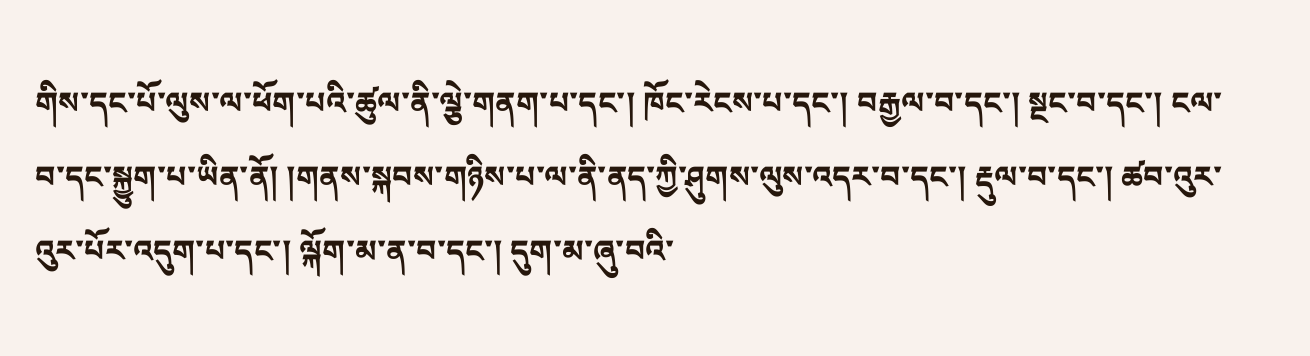གིས་དང་པོ་ལུས་ལ་ཕོག་པའི་ཚུལ་ནི་ལྕེ་གནག་པ་དང་། ཁོང་རེངས་པ་དང་། བརྒྱལ་བ་དང་། སྔང་བ་དང་། ངལ་བ་དང་སྐྱུག་པ་ཡིན་ནོ། །གནས་སྐབས་གཉིས་པ་ལ་ནི་ནད་ཀྱི་ཤུགས་ལུས་འདར་བ་དང་། རྡུལ་བ་དང་། ཚབ་འུར་འུར་པོར་འདུག་པ་དང་། ལྐོག་མ་ན་བ་དང་། དུག་མ་ཞུ་བའི་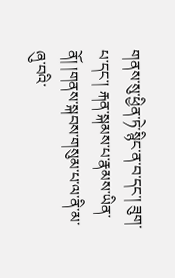གནས་སུ་ཕྱིན་ཏེ་སྙིང་ན་བ་དང་། ཟུག་པ་དང་། རྐན་སྐམས་པ་རྣམས་ཡིན་ནོ། །གནས་སྐབས་གསུམ་པ་ལ་ནི་མ་ཞུ་བའི་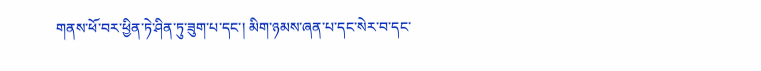གནས་ཕོ་བར་ཕྱིན་ཏེ་ཤིན་ཏུ་ཟུག་པ་དང་། མིག་ཉམས་ཞན་པ་དང་སེར་བ་དང་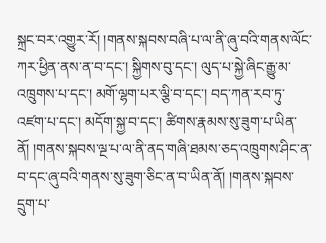སྐྲང་བར་འགྱུར་རོ། །གནས་སྐབས་བཞི་པ་ལ་ནི་ཞུ་བའི་གནས་ལོང་ཀར་ཕྱིན་ནས་ན་བ་དང་། སྐྱིགས་བུ་དང་། ལུད་པ་སྐྱེ་ཞིང་རྒྱུ་མ་འཁྲུགས་པ་དང་། མགོ་ལྷག་པར་ལྕི་བ་དང་། བད་ཀན་རབ་ཏུ་འཛག་པ་དང་། མདོག་སྐྱ་བ་དང་། ཚིགས་རྣམས་སུ་ཟུག་པ་ཡིན་ནོ། །གནས་སྐབས་ལྔ་པ་ལ་ནི་ནད་གཞི་ཐམས་ཅད་འཁྲུགས་ཤིང་ན་བ་དང་ཞུ་བའི་གནས་སུ་ཟུག་ཅིང་ན་བ་ཡིན་ནོ། །གནས་སྐབས་དྲུག་པ་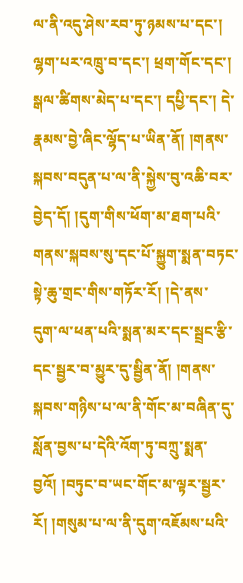ལ་ནི་འདུ་ཤེས་རབ་ཏུ་ཉམས་པ་དང་། ལྷག་པར་འཁྲུ་བ་དང་། ཕྲག་གོང་དང་། སྒལ་ཚིགས་མེད་པ་དང་། དཔྱི་དང་། དེ་རྣམས་བྱེ་ཞིང་ལྷོད་པ་ཡིན་ནོ། །གནས་སྐབས་བདུན་པ་ལ་ནི་སྐྱེས་བུ་འཆི་བར་བྱེད་དོ། །དུག་གིས་ཕོག་མ་ཐག་པའི་གནས་སྐབས་སུ་དང་པོ་སྐྱུག་སྨན་བཏང་སྟེ་ཆུ་གྲང་གིས་གཏོར་རོ། །དེ་ནས་
དུག་ལ་ཕན་པའི་སྨན་མར་དང་སྦྲང་རྩི་དང་སྦྱར་བ་མྱུར་དུ་སྦྱིན་ནོ། །གནས་སྐབས་གཉིས་པ་ལ་ནི་གོང་མ་བཞིན་དུ་སློན་བྱས་པ་དེའི་འོག་ཏུ་བཀྲུ་སྨན་བྱའོ། །བཏུང་བ་ཡང་གོང་མ་ལྟར་སྦྱར་རོ། །གསུམ་པ་ལ་ནི་དུག་འཇོམས་པའི་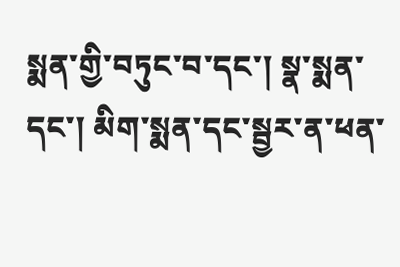སྨན་གྱི་བཏུང་བ་དང་། སྣ་སྨན་དང་། མིག་སྨན་དང་སྦྱར་ན་ཕན་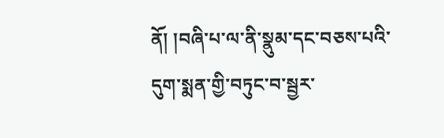ནོ། །བཞི་པ་ལ་ནི་སྣུམ་དང་བཅས་པའི་དུག་སྨན་གྱི་བཏུང་བ་སྦྱར་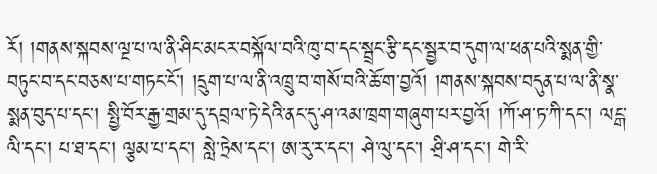རོ། །གནས་སྐབས་ལྔ་པ་ལ་ནི་ཤིང་མངར་བསྐོལ་བའི་ཁུ་བ་དང་སྦྲང་རྩི་དང་སྦྱར་བ་དུག་ལ་ཕན་པའི་སྨན་གྱི་བཏུང་བ་དང་བཅས་པ་གཏང་ངོ་། །དྲུག་པ་ལ་ནི་འཁྲུ་བ་གསོ་བའི་ཆོ་ག་བྱའོ། །གནས་སྐབས་བདུན་པ་ལ་ནི་སྣ་སྨན་བུད་པ་དང་། སྤྱི་བོར་རྒྱ་གྲམ་དུ་དབྲལ་ཏེ་དེའི་ནང་དུ་ཤ་འམ་ཁྲག་གཞུག་པར་བྱའོ། །ཀོ་ཤ་ཏ་ཀི་དང་། ལངྒ་ལི་དང་། པ་ཐ་དང་། ལྕམ་པ་དང་། སླེ་ཏྲེས་དང་། ཨ་རུ་ར་དང་། ཤེ་ལུ་དང་། ཤྲི་ཤ་དང་། གེ་རི་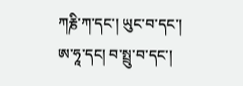ཀརྞི་ཀ་དང་། ཡུང་བ་དང་། ཨ་ཧཱ་དང། བ་སྤྲུ་བ་དང་།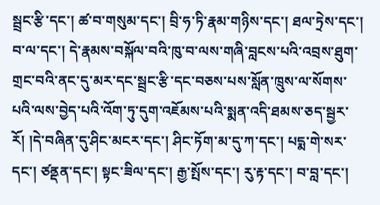སྦྲང་རྩི་དང་། ཚ་བ་གསུམ་དང་། བྲི་ཧ་ཏི་རྣམ་གཉིས་དང་། ཐལ་ཏྲེས་དང་། བ་ལ་དང་། དེ་རྣམས་བསྐོལ་བའི་ཁུ་བ་ལས་གཞི་བླངས་པའི་འབྲས་ཐུག་གྲང་བའི་ནང་དུ་མར་དང་སྦྲང་རྩི་དང་བཅས་པས་སློན་ཁྲུས་ལ་སོགས་པའི་ལས་བྱེད་པའི་འོག་ཏུ་དུག་འཇོམས་པའི་སྨན་འདི་ཐམས་ཅད་སྦྱར་རོ། །དེ་བཞིན་དུ་ཤིང་མངར་དང་། ཤིང་ཏོག་མ་དུ་ཀ་དང་། པདྨ་གེ་སར་དང་། ཙནྡན་དང་། སྟང་ཟིལ་དང་། རྒྱ་སྤོས་དང་། རུ་རྟ་དང་། བ་བླ་དང་།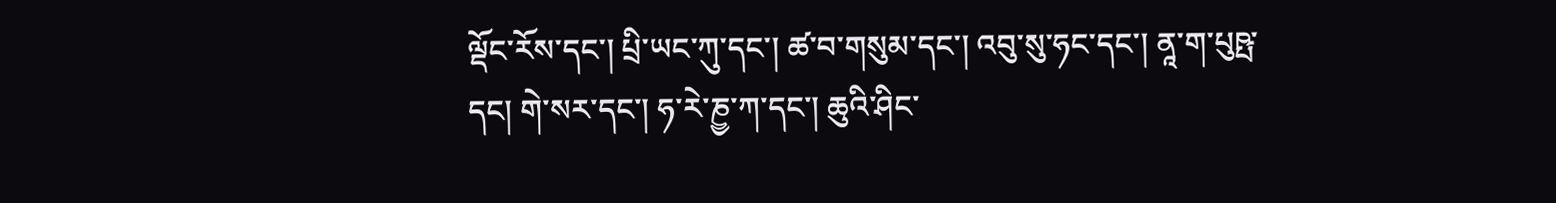ལྡོང་རོས་དང་། པྲི་ཡང་ཀུ་དང་། ཚ་བ་གསུམ་དང་། འབུ་སུ་ཧང་དང་། ནཱ་ག་པུཥྤ་དང། གེ་སར་དང་། ཧ་རེ་ཎྱ་ཀ་དང་། ཆུའི་ཤིང་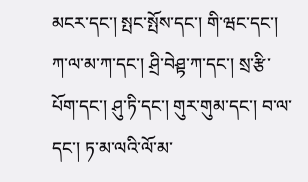མངར་དང་། སྤང་སྤོས་དང་། གི་ཝང་དང་། ཀ་ལ་མ་ཀ་དང་། ཤྲི་བེཤྟ་ཀ་དང་། སྲ་རྩི་པོག་དང་། ཤུ་ཏི་དང་། གུར་གུམ་དང་། བ་ལ་དང་། ཏ་མ་ལའི་ལོ་མ་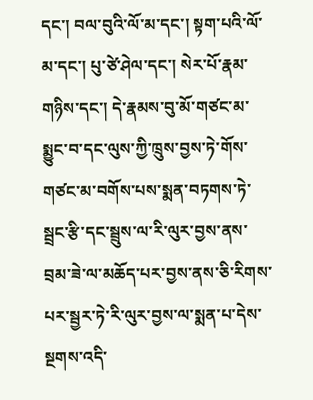དང་། བལ་བུའི་ལོ་མ་དང་། སྟག་པའི་ལོ་མ་དང་། པུ་ཙེ་ཤེལ་དང་། སེར་པོ་རྣམ་གཉིས་དང་། དེ་རྣམས་བུ་མོ་གཙང་མ་སྨྱུང་བ་དང་ལུས་ཀྱི་ཁྲུས་བྱས་ཏེ་གོས་གཙང་མ་བགོས་པས་སྨན་བཏགས་ཏེ་སྦྲང་རྩི་དང་སྦྲུས་ལ་རི་ལུར་བྱས་ནས་བྲམ་ཟེ་ལ་མཆོད་པར་བྱས་ནས་ཅི་རིགས་པར་སྦྱར་ཏེ་རི་ལུར་བྱས་ལ་སྨན་པ་དེས་སྔགས་འདི་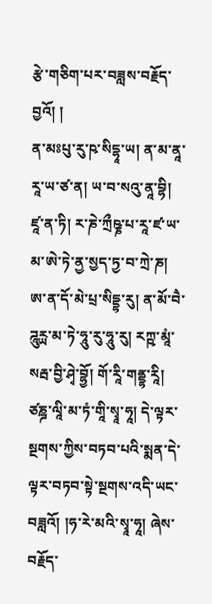རྩེ་གཅིག་པར་བཟླས་བརྗོད་བྱའོ། །
ན་མཿཔུ་རུ་ཥ་སིདྷཱ་ཡ། ན་མ་ནཱ་རཱ་ཡ་ཙ་ན། ཡ་བ་སའུ་ནཱ་བྷི། ཛཱ་ན་ཏི། ར་ཎེ་ཀྲྀཥྞ་པ་རཱ་ཛ་ཡ་མ་ཨེ་ཏེ་ནྱ་སྱད་ཏྱ་བ་ཀྲེ་ཎ། ཨ་ན་དོ་མེ་པྲ་སིདྡྷ་རུ། ན་མོ་བཻ་ཌཱུཪྻ་མ་ཏེ་ཧཱུ་རུ་ཧཱུ་རུ། རཀྵ་མཱཾ་སརྦ་བྱི་ཤྭེ་བྷྱོ། གོ་རཱི་གནྡྷ་རཱི། ཙཎྜ་ལཱི་མ་ཏཾ་གཱི་སྭཱ་ཧཱ། དེ་ལྟར་སྔགས་ཀྱིས་བཏབ་པའི་སྨན་དེ་ལྟར་བཏབ་སྟེ་སྔགས་འདི་ཡང་བཟླའོ། །ཧ་རེ་མའི་སྭཱ་ཧཱ། ཞེས་བརྗོད་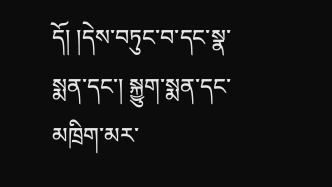དོ། །དེས་བཏུང་བ་དང་སྣ་སྨན་དང་། སྐྱུག་སྨན་དང་མཁྲིག་མར་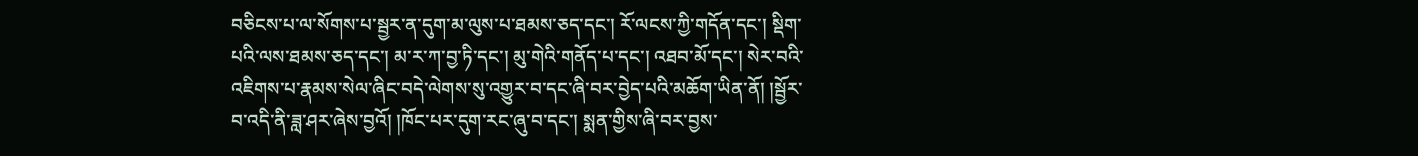བཅིངས་པ་ལ་སོགས་པ་སྦྱར་ན་དུག་མ་ལུས་པ་ཐམས་ཅད་དང་། རོ་ལངས་ཀྱི་གདོན་དང་། སྡིག་པའི་ལས་ཐམས་ཅད་དང་། མ་ར་ཀ་བྱ་ཏི་དང་། མུ་གེའི་གནོད་པ་དང་། འཐབ་མོ་དང་། སེར་བའི་འཇིགས་པ་རྣམས་སེལ་ཞིང་བདེ་ལེགས་སུ་འགྱུར་བ་དང་ཞི་བར་བྱེད་པའི་མཆོག་ཡིན་ནོ། །སྦྱོར་བ་འདི་ནི་ཟླ་ཤར་ཞེས་བྱའོ། །ཁོང་པར་དུག་རང་ཞུ་བ་དང་། སྨན་གྱིས་ཞི་བར་བྱས་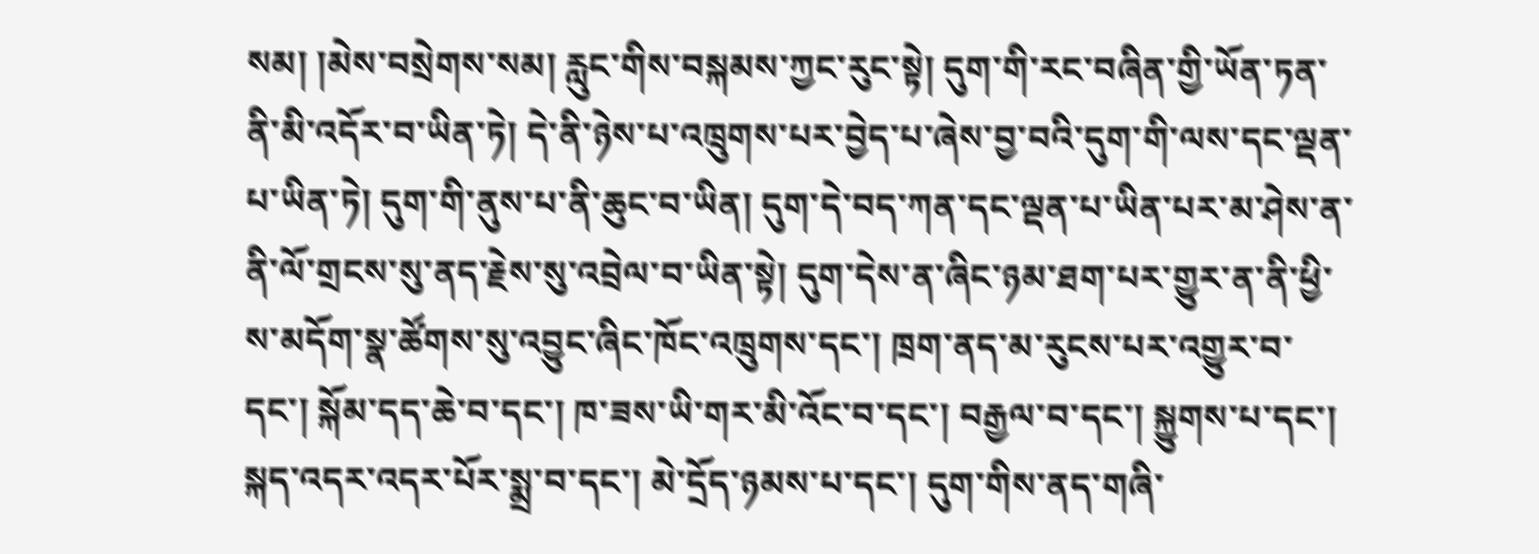སམ། །མེས་བསྲེགས་སམ། རླུང་གིས་བསྐམས་ཀྱང་རུང་སྟེ། དུག་གི་རང་བཞིན་གྱི་ཡོན་ཏན་ནི་མི་འདོར་བ་ཡིན་ཏེ། དེ་ནི་ཉེས་པ་འཁྲུགས་པར་བྱེད་པ་ཞེས་བྱ་བའི་དུག་གི་ལས་དང་ལྡན་པ་ཡིན་ཏེ། དུག་གི་ནུས་པ་ནི་ཆུང་བ་ཡིན། དུག་དེ་བད་ཀན་དང་ལྡན་པ་ཡིན་པར་མ་ཤེས་ན་ནི་ལོ་གྲངས་སུ་ནད་རྗེས་སུ་འབྲེལ་བ་ཡིན་སྟེ། དུག་དེས་ན་ཞིང་ཉམ་ཐག་པར་གྱུར་ན་ནི་ཕྱི་ས་མདོག་སྣ་ཚོགས་སུ་འབྱུང་ཞིང་ཁོང་འཁྲུགས་དང་། ཁྲག་ནད་མ་རུངས་པར་འགྱུར་བ་དང་། སྐོམ་དད་ཆེ་བ་དང་། ཁ་ཟས་ཡི་གར་མི་འོང་བ་དང་། བརྒྱལ་བ་དང་། སྐྱུགས་པ་དང་། སྐད་འདར་འདར་པོར་སྨྲ་བ་དང་། མེ་དྲོད་ཉམས་པ་དང་། དུག་གིས་ནད་གཞི་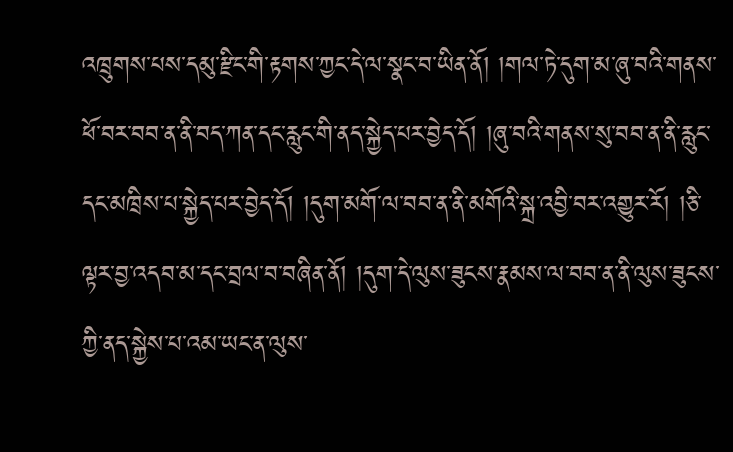འཁྲུགས་པས་དམུ་རྫིང་གི་རྟགས་ཀྱང་དེ་ལ་སྣང་བ་ཡིན་ནོ། །གལ་ཏེ་དུག་མ་ཞུ་བའི་གནས་ཕོ་བར་བབ་ན་ནི་བད་ཀན་དང་རླུང་གི་ནད་སྐྱེད་པར་བྱེད་དོ། །ཞུ་བའི་གནས་སུ་བབ་ན་ནི་རླུང་དང་མཁྲིས་པ་སྐྱེད་པར་བྱེད་དོ། །དུག་མགོ་ལ་བབ་ན་ནི་མགོའི་སྐྲ་འབྱི་བར་འགྱུར་རོ། །ཅི་ལྟར་བྱ་འདབ་མ་དང་བྲལ་བ་བཞིན་ནོ། །དུག་དེ་ལུས་ཟུངས་རྣམས་ལ་བབ་ན་ནི་ལུས་ཟུངས་ཀྱི་ནད་སྐྱེས་པ་འམ་ཡང་ན་ལུས་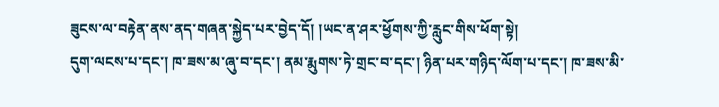ཟུངས་ལ་བརྟེན་ནས་ནད་གཞན་སྐྱེད་པར་བྱེད་དོ། །ཡང་ན་ཤར་ཕྱོགས་ཀྱི་རླུང་གིས་ཕོག་སྟེ།
དུག་ལངས་པ་དང་། ཁ་ཟས་མ་ཞུ་བ་དང་། ནམ་རྨུགས་ཏེ་གྲང་བ་དང་། ཉིན་པར་གཉིད་ལོག་པ་དང་། ཁ་ཟས་མི་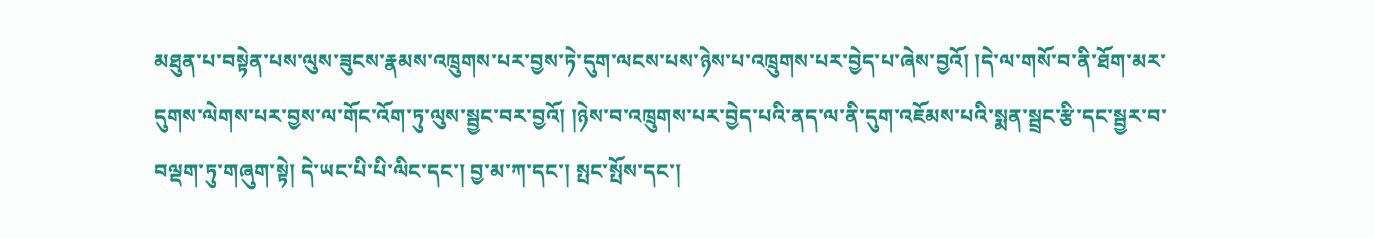མཐུན་པ་བསྟེན་པས་ལུས་ཟུངས་རྣམས་འཁྲུགས་པར་བྱས་ཏེ་དུག་ལངས་པས་ཉེས་པ་འཁྲུགས་པར་བྱེད་པ་ཞེས་བྱའོ། །དེ་ལ་གསོ་བ་ནི་ཐོག་མར་དུགས་ལེགས་པར་བྱས་ལ་གོང་འོག་ཏུ་ལུས་སྦྱང་བར་བྱའོ། །ཉེས་བ་འཁྲུགས་པར་བྱེད་པའི་ནད་ལ་ནི་དུག་འཇོམས་པའི་སྨན་སྦྲང་རྩི་དང་སྦྱར་བ་བལྡག་ཏུ་གཞུག་སྟེ། དེ་ཡང་པི་པི་ལིང་དང་། བྱ་མ་ཀ་དང་། སྤང་སྤོས་དང་།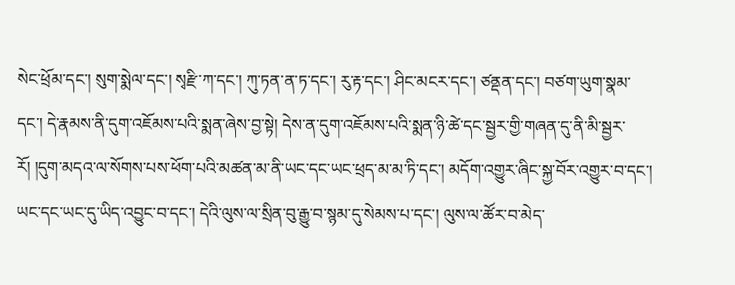སེང་ཕྲོམ་དང་། སུག་སྨེལ་དང་། སྭརྫི་ཀ་དང་། ཀུ་ཏན་ན་ཏ་དང་། རུ་རྟ་དང་། ཤིང་མངར་དང་། ཙནྡན་དང་། བཙག་ཡུག་སྣམ་དང་། དེ་རྣམས་ནི་དུག་འཇོམས་པའི་སྨན་ཞེས་བྱ་སྟེ། དེས་ན་དུག་འཇོམས་པའི་སྨན་ཉི་ཚེ་དང་སྦྱར་གྱི་གཞན་དུ་ནི་མི་སྦྱར་རོ། །དུག་མདའ་ལ་སོགས་པས་ཕོག་པའི་མཚན་མ་ནི་ཡང་དང་ཡང་ཕྲད་མ་མ་ཏི་དང་། མདོག་འགྱུར་ཞིང་སྐྱ་བོར་འགྱུར་བ་དང་། ཡང་དང་ཡང་དུ་ཡིད་འབྱུང་བ་དང་། དེའི་ལུས་ལ་སྲིན་བུ་རྒྱུ་བ་སྙམ་དུ་སེམས་པ་དང་། ལུས་ལ་ཚོར་བ་མེད་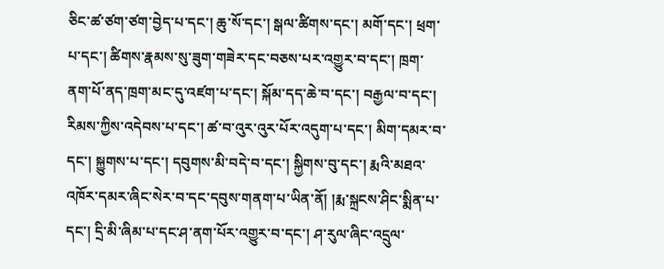ཅིང་ཚ་ཙག་ཙག་བྱེད་པ་དང་། ཆུ་སོ་དང་། སྒལ་ཚིགས་དང་། མགོ་དང་། ཕྲག་པ་དང་། ཚིགས་རྣམས་སུ་ཟུག་གཟེར་དང་བཅས་པར་འགྱུར་བ་དང་། ཁྲག་ནག་པོ་ནད་ཁྲག་མང་དུ་འཛག་པ་དང་། སྐོམ་དད་ཆེ་བ་དང་། བརྒྱལ་བ་དང་། རིམས་ཀྱིས་འདེབས་པ་དང་། ཚ་བ་འུར་འུར་པོར་འདུག་པ་དང་། མིག་དམར་བ་དང་། སྐྱུགས་པ་དང་། དབུགས་མི་བདེ་བ་དང་། སྐྱིགས་བུ་དང་། རྨའི་མཐའ་འཁོར་དམར་ཞིང་སེར་བ་དང་དབུས་གནག་པ་ཡིན་ནོ། །རྨ་སྐྲངས་ཤིང་སྨིན་པ་དང་། དྲི་མི་ཞིམ་པ་དང་ཤ་ནག་པོར་འགྱུར་བ་དང་། ཤ་རུལ་ཞིང་འདྲུལ་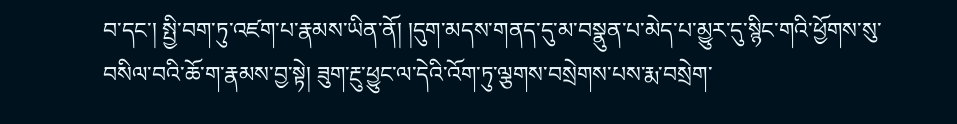བ་དང་། སྤྱི་བག་ཏུ་འཛག་པ་རྣམས་ཡིན་ནོ། །དུག་མདས་གནད་དུ་མ་བསྣུན་པ་མེད་པ་མྱུར་དུ་སྙིང་གའི་ཕྱོགས་སུ་བསིལ་བའི་ཆོ་ག་རྣམས་བྱ་སྟེ། ཟུག་རྔུ་ཕྱུང་ལ་དེའི་འོག་ཏུ་ལྕགས་བསྲེགས་པས་རྨ་བསྲེག་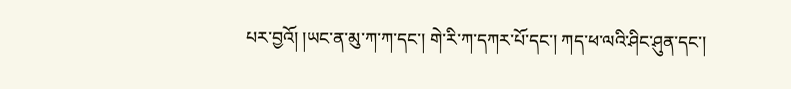པར་བྱའོ། །ཡང་ན་མུ་ཀ་ཀ་དང་། གེ་རི་ཀ་དཀར་པོ་དང་། ཀད་ཕ་ལའི་ཤིང་ཤུན་དང་།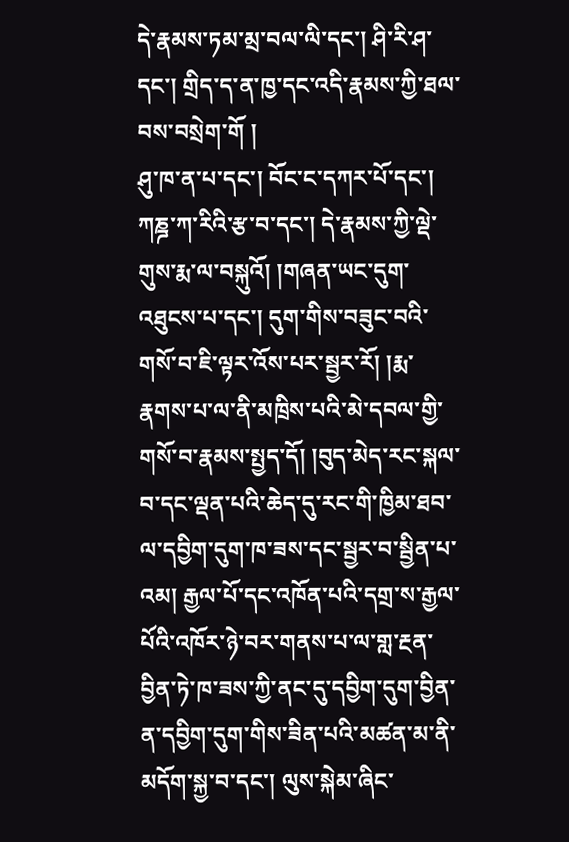དེ་རྣམས་ཏམ་མྲ་བལ་ལི་དང་། ཤི་རི་ཤ་དང་། གྲིད་ད་ན་ཁྱ་དང་འདི་རྣམས་ཀྱི་ཐལ་བས་བསྲེག་གོ །
ཤུ་ཁ་ན་པ་དང་། བོང་ང་དཀར་པོ་དང་། ཀཎྜ་ཀ་རིའི་རྩ་བ་དང་། དེ་རྣམས་ཀྱི་ལྡེ་གུས་རྨ་ལ་བསྐུའོ། །གཞན་ཡང་དུག་འཐུངས་པ་དང་། དུག་གིས་བཟུང་བའི་གསོ་བ་ཇི་ལྟར་འོས་པར་སྦྱར་རོ། །རྨ་རྣགས་པ་ལ་ནི་མཁྲིས་པའི་མེ་དབལ་གྱི་གསོ་བ་རྣམས་སྤྱད་དོ། །བུད་མེད་རང་སྐལ་བ་དང་ལྡན་པའི་ཆེད་དུ་རང་གི་ཁྱིམ་ཐབ་ལ་དབྱིག་དུག་ཁ་ཟས་དང་སྦྱར་བ་སྦྱིན་པ་འམ། རྒྱལ་པོ་དང་འཁོན་པའི་དགྲ་ས་རྒྱལ་པོའི་འཁོར་ཉེ་བར་གནས་པ་ལ་གླ་རྔན་བྱིན་ཏེ་ཁ་ཟས་ཀྱི་ནང་དུ་དབྱིག་དུག་བྱིན་ན་དབྱིག་དུག་གིས་ཟིན་པའི་མཚན་མ་ནི་མདོག་སྐྱ་བ་དང་། ལུས་སྐེམ་ཞིང་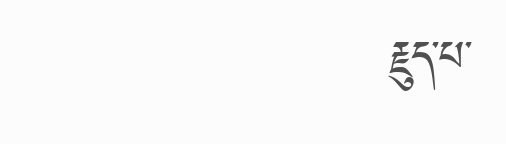རྗུད་པ་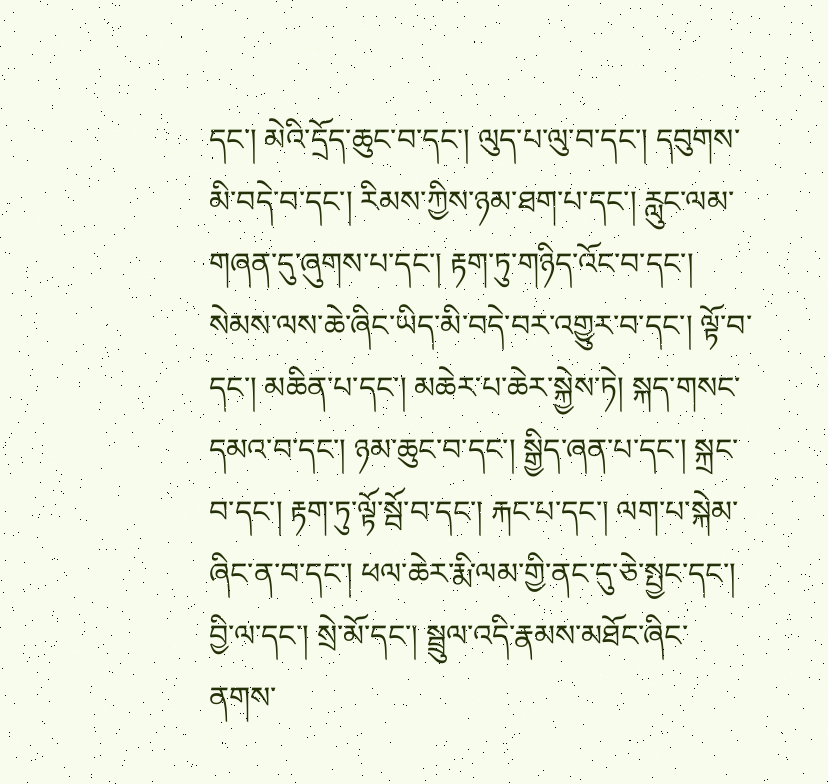དང་། མེའི་དྲོད་ཆུང་བ་དང་། ལུད་པ་ལུ་བ་དང་། དབུགས་མི་བདེ་བ་དང་། རིམས་ཀྱིས་ཉམ་ཐག་པ་དང་། རླུང་ལམ་གཞན་དུ་ཞུགས་པ་དང་། རྟག་ཏུ་གཉིད་འོང་བ་དང་། སེམས་ལས་ཆེ་ཞིང་ཡིད་མི་བདེ་བར་འགྱུར་བ་དང་། ལྟོ་བ་དང་། མཆིན་པ་དང་། མཆེར་པ་ཆེར་སྐྱེས་ཏེ། སྐད་གསང་དམའ་བ་དང་། ཉམ་ཆུང་བ་དང་། སྒྱིད་ཞན་པ་དང་། སྐྲང་བ་དང་། རྟག་ཏུ་ལྟོ་སྦོ་བ་དང་། རྐང་པ་དང་། ལག་པ་སྐེམ་ཞིང་ན་བ་དང་། ཕལ་ཆེར་རྨི་ལམ་གྱི་ནང་དུ་ཅེ་སྤྱང་དང་། བྱི་ལ་དང་། སྲེ་མོ་དང་། སྦྲུལ་འདི་རྣམས་མཐོང་ཞིང་ནགས་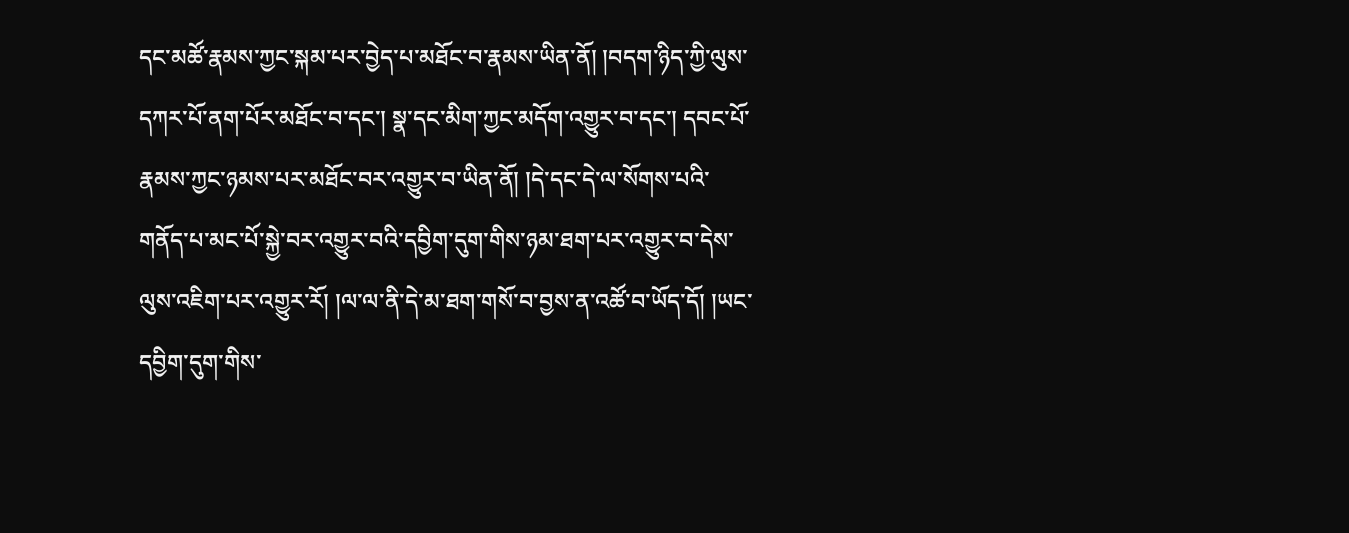དང་མཚོ་རྣམས་ཀྱང་སྐམ་པར་བྱེད་པ་མཐོང་བ་རྣམས་ཡིན་ནོ། །བདག་ཉིད་ཀྱི་ལུས་དཀར་པོ་ནག་པོར་མཐོང་བ་དང་། སྣ་དང་མིག་ཀྱང་མདོག་འགྱུར་བ་དང་། དབང་པོ་རྣམས་ཀྱང་ཉམས་པར་མཐོང་བར་འགྱུར་བ་ཡིན་ནོ། །དེ་དང་དེ་ལ་སོགས་པའི་གནོད་པ་མང་པོ་སྐྱེ་བར་འགྱུར་བའི་དབྱིག་དུག་གིས་ཉམ་ཐག་པར་འགྱུར་བ་དེས་ལུས་འཇིག་པར་འགྱུར་རོ། །ལ་ལ་ནི་དེ་མ་ཐག་གསོ་བ་བྱས་ན་འཚོ་བ་ཡོད་དོ། །ཡང་དབྱིག་དུག་གིས་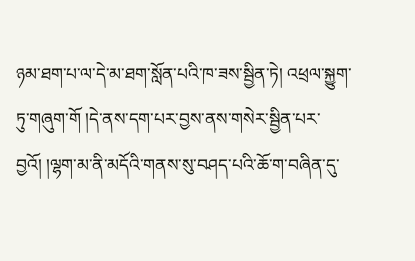ཉམ་ཐག་པ་ལ་དེ་མ་ཐག་སློན་པའི་ཁ་ཟས་སྦྱིན་ཏེ། འཕྲལ་སྐྱུག་ཏུ་གཞུག་གོ །དེ་ནས་དག་པར་བྱས་ནས་གསེར་སྦྱིན་པར་བྱའོ། །ལྷག་མ་ནི་མདོའི་གནས་སུ་བཤད་པའི་ཆོ་ག་བཞིན་དུ་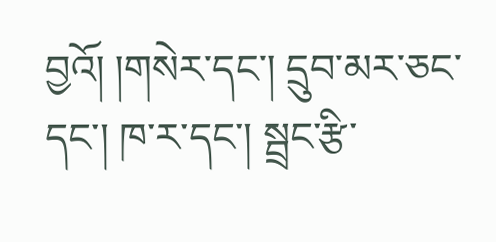བྱའོ། །གསེར་དང་། དྲུབ་མར་ཅང་དང་། ཁ་ར་དང་། སྦྲང་རྩི་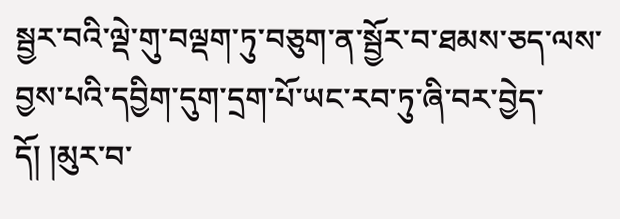སྦྱར་བའི་ལྡེ་གུ་བལྡག་ཏུ་བཅུག་ན་སྦྱོར་བ་ཐམས་ཅད་ལས་བྱས་པའི་དབྱིག་དུག་དྲག་པོ་ཡང་རབ་ཏུ་ཞི་བར་བྱེད་དོ། །མུར་བ་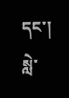དང་། སླེ་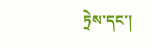ཏྲེས་དང་།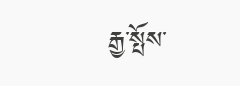རྒྱ་སྤོས་